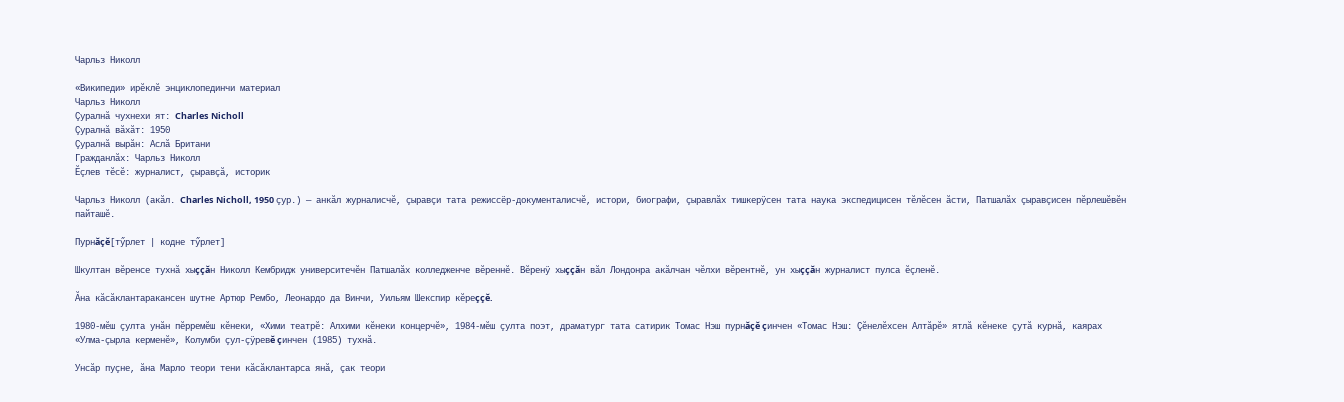Чарльз Николл

«Википеди» ирĕклĕ энциклопединчи материал
Чарльз Николл
Çуралнă чухнехи ят: Charles Nicholl
Çуралнă вăхăт: 1950
Çуралнă вырăн: Аслă Британи
Гражданлăх: Чарльз Николл
Ĕçлев тĕсĕ: журналист, çыравçă, историк

Чарльз Николл (акăл. Charles Nicholl, 1950 çур.) — анкăл журналисчĕ, çыравçи тата режиссёр-документалисчĕ, истори, биографи, çыравлăх тишкерÿсен тата наука экспедицисен тĕлĕсен ăсти, Патшалăх çыравçисен пĕрлешӗвӗн пайташĕ.

Пурнăçĕ[тӳрлет | кодне тӳрлет]

Шкултан вĕренсе тухнă хыççăн Николл Кембридж университечĕн Патшалăх колледженче вĕреннĕ. Вĕренÿ хыççăн вăл Лондонра акăлчан чĕлхи вĕрентнĕ, ун хыççăн журналист пулса ĕçленĕ.

Ăна кăсăклантаракансен шутне Артюр Рембо, Леонардо да Винчи, Уильям Шекспир кĕреççĕ.

1980-мĕш çулта унăн пĕрремĕш кĕнеки, «Хими театрĕ: Алхими кĕнеки концерчĕ», 1984-мĕш çулта поэт, драматург тата сатирик Томас Нэш пурнăçĕ çинчен «Томас Нэш: Çĕнелĕхсен Алтăрĕ» ятлă кĕнеке çутă курнă, каярах «Улма-çырла керменĕ», Колумби çул-çÿревĕ çинчен (1985) тухнă.

Унсăр пуçне, ăна Марло теори тени кăсăклантарса янă, çак теори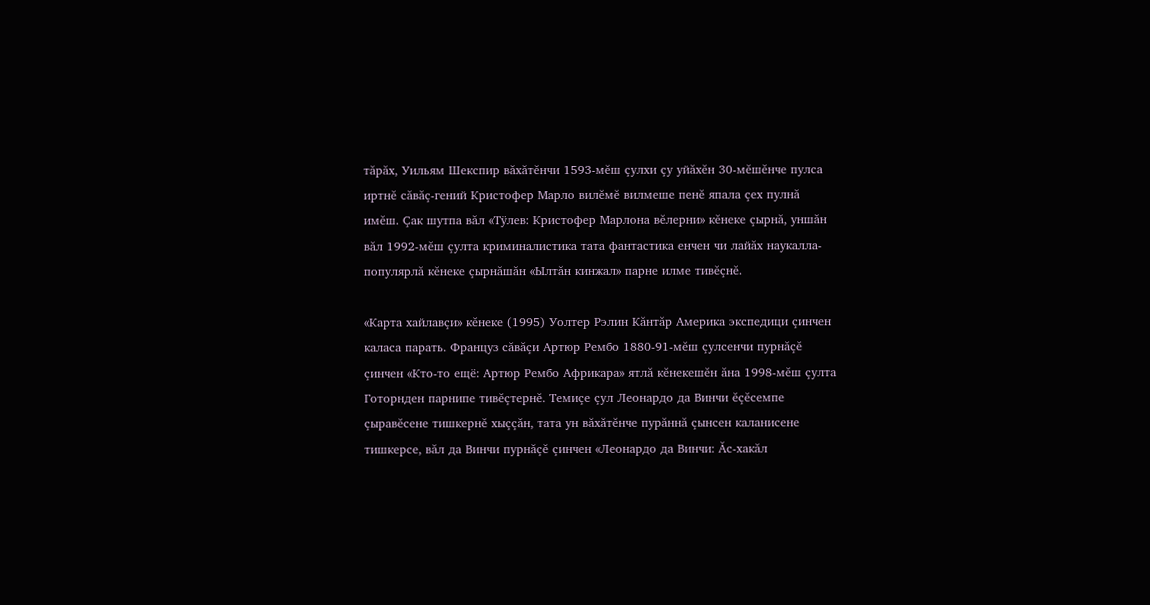тăрăх, Уильям Шекспир вăхăтĕнчи 1593-мĕш çулхи çу уйăхĕн 30-мĕшĕнче пулса иртнĕ сăвăç-гений Кристофер Марло вилĕмĕ вилмеше пенĕ япала çех пулнă имĕш. Çак шутпа вăл «Тÿлев: Кристофер Марлона вĕлерни» кĕнеке çырнă, уншăн вăл 1992-мĕш çулта криминалистика тата фантастика енчен чи лайăх наукалла-популярлă кĕнеке çырнăшăн «Ылтăн кинжал» парне илме тивĕçнĕ.

«Карта хайлавçи» кĕнеке (1995) Уолтер Рэлин Кăнтăр Америка экспедици çинчен каласа парать. Француз сăвăçи Артюр Рембо 1880-91-мĕш çулсенчи пурнăçĕ çинчен «Кто-то ещё: Артюр Рембо Африкара» ятлă кĕнекешĕн ăна 1998-мĕш çулта Готорнден парнипе тивĕçтернĕ. Темиçе çул Леонардо да Винчи ĕçĕсемпе çыравĕсене тишкернĕ хыççăн, тата ун вăхăтĕнче пурăннă çынсен каланисене тишкерсе, вăл да Винчи пурнăçĕ çинчен «Леонардо да Винчи: Ăс-хакăл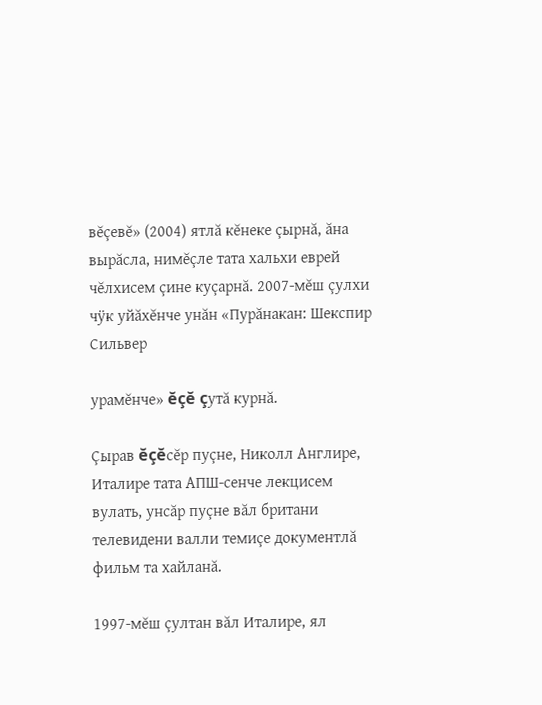вĕçевĕ» (2004) ятлă кĕнеке çырнă, ăна вырăсла, нимĕçле тата хальхи еврей чĕлхисем çине куçарнă. 2007-мĕш çулхи чÿк уйăхĕнче унăн «Пурăнакан: Шекспир Сильвер

урамĕнче» ĕçĕ çутă курнă.

Çырав ĕçĕсĕр пуçне, Николл Англире, Италире тата АПШ-сенче лекцисем вулать, унсăр пуçне вăл британи телевидени валли темиçе документлă фильм та хайланă.

1997-мĕш çултан вăл Италире, ял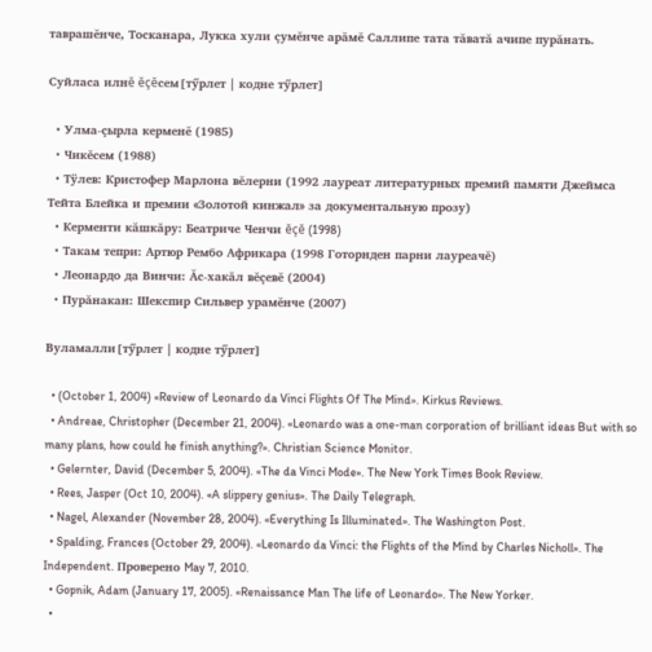таврашĕнче, Тосканара, Лукка хули çумĕнче арăмĕ Саллипе тата тăватă ачипе пурăнать.

Суйласа илнĕ ĕçĕсем[тӳрлет | кодне тӳрлет]

  • Улма-çырла керменĕ (1985)
  • Чикĕсем (1988)
  • Тÿлев: Кристофер Марлона вĕлерни (1992 лауреат литературных премий памяти Джеймса Тейта Блейка и премии «Золотой кинжал» за документальную прозу)
  • Керменти кăшкăру: Беатриче Ченчи ĕçĕ (1998)
  • Такам тепри: Артюр Рембо Африкара (1998 Готорнден парни лауреачĕ)
  • Леонардо да Винчи: Ăс-хакăл вĕçевĕ (2004)
  • Пурăнакан: Шекспир Сильвер урамĕнче (2007)

Вуламалли[тӳрлет | кодне тӳрлет]

  • (October 1, 2004) «Review of Leonardo da Vinci Flights Of The Mind». Kirkus Reviews.
  • Andreae, Christopher (December 21, 2004). «Leonardo was a one-man corporation of brilliant ideas But with so many plans, how could he finish anything?». Christian Science Monitor.
  • Gelernter, David (December 5, 2004). «The da Vinci Mode». The New York Times Book Review.
  • Rees, Jasper (Oct 10, 2004). «A slippery genius». The Daily Telegraph.
  • Nagel, Alexander (November 28, 2004). «Everything Is Illuminated». The Washington Post.
  • Spalding, Frances (October 29, 2004). «Leonardo da Vinci: the Flights of the Mind by Charles Nicholl». The Independent. Проверено May 7, 2010.
  • Gopnik, Adam (January 17, 2005). «Renaissance Man The life of Leonardo». The New Yorker.
  •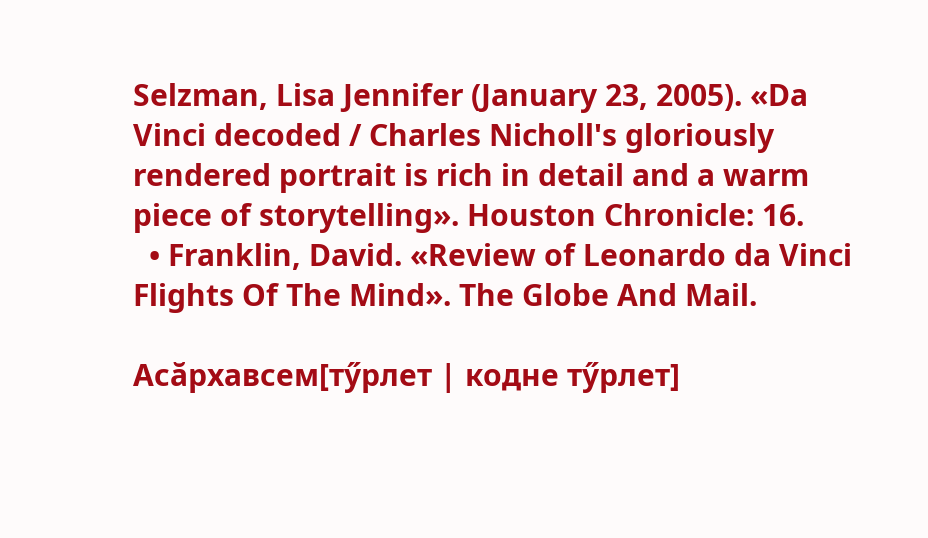Selzman, Lisa Jennifer (January 23, 2005). «Da Vinci decoded / Charles Nicholl's gloriously rendered portrait is rich in detail and a warm piece of storytelling». Houston Chronicle: 16.
  • Franklin, David. «Review of Leonardo da Vinci Flights Of The Mind». The Globe And Mail.

Асăрхавсем[тӳрлет | кодне тӳрлет]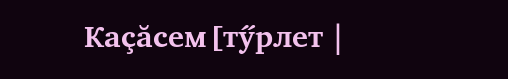Каçăсем[тӳрлет |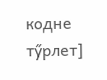кодне тӳрлет]